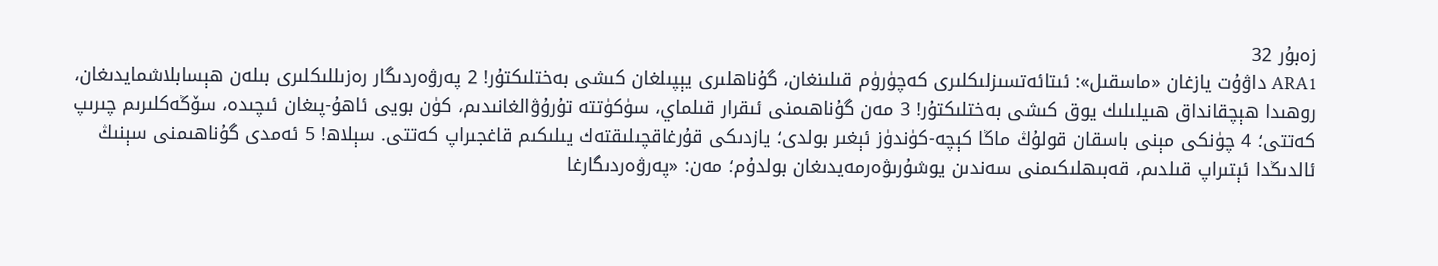زەبۇر 32
ARA1 داۋۇت يازغان «ماسقىل»: ئىتائەتسىزلىكلىرى كەچۈرۈم قىلىنغان، گۇناھلىرى يېپىلغان كىشى بەختلىكتۇر! 2 پەرۋەردىگار رەزىللىكلىرى بىلەن ھېسابلاشمايدىغان، روھىدا ھېچقانداق ھىيلىلىك يوق كىشى بەختلىكتۇر! 3 مەن گۇناھىمنى ئىقرار قىلماي، سۈكۈتتە تۇرۇۋالغانىدىم، كۈن بويى ئاھۇ-پىغان ئىچىدە، سۆڭەكلىرىم چىرىپ كەتتى؛ 4 چۈنكى مېنى باسقان قولۇڭ ماڭا كېچە-كۈندۈز ئېغىر بولدى؛ يازدىكى قۇرغاقچىلىقتەك يىلىكىم قاغجىراپ كەتتى. سېلاھ! 5 ئەمدى گۇناھىمنى سېنىڭ ئالدىڭدا ئېتىراپ قىلدىم، قەبىھلىكىمنى سەندىن يوشۇرىۋەرمەيدىغان بولدۇم؛ مەن: «پەرۋەردىگارغا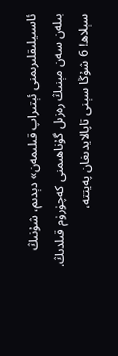ئاسىيلىقلىرىمنى ئېتىراپ قىلىمەن» دېدىم، شۇنىڭ بىلەن سەن مېنىڭ رەزىل گۇناھىمنى كەچۈرۈم قىلدىڭ. سېلاھ! 6 شۇڭا سېنى تاپالايدىغان پەيتتە،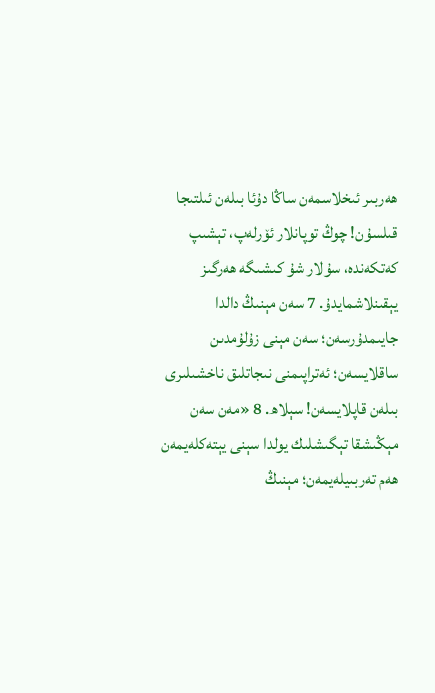ھەربىر ئىخلاسمەن ساڭا دۇئا بىلەن ئىلتىجا قىلسۇن! چوڭ توپانلار ئۆرلەپ، تېشىپ كەتكەندە، سۇلار شۇ كىشىگە ھەرگىز يېقىنلاشمايدۇ. 7 سەن مېنىڭ دالدا جايىمدۇرسەن؛ سەن مېنى زۇلۇمدىن ساقلايسەن؛ ئەتراپىمنى نىجاتلىق ناخشىلىرى بىلەن قاپلايسەن! سېلاھ. 8 «مەن سەن مېڭىشقا تېگىشلىك يولدا سېنى يېتەكلەيمەن ھەم تەربىيلەيمەن؛ مېنىڭ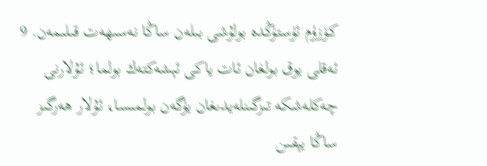كۆزۈم ئۈستۈڭدە بولۇشى بىلەن ساڭا نەسىھەت قىلىمەن. 9 ئەقلى يوق بولغان ئات ياكى ئېشەكتەك بولما؛ ئۇلارنى چەكلەشكە تىزگىنلەيدىغان يۈگەن بولمىسا، ئۇلار ھەرگىز ساڭا يېقىن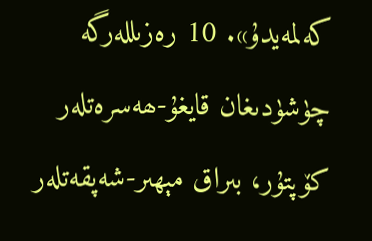كەلمەيدۇ». 10 رەزىللەرگە چۈشۈدىغان قايغۇ-ھەسرەتلەر كۆپتۇر، بىراق مېھىر-شەپقەتلەر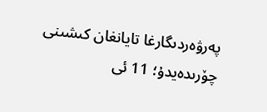پەرۋەردىگارغا تايانغان كىشىنى چۆرىدەيدۇ؛ 11 ئى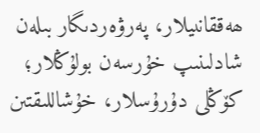ھەققانىيلار، پەرۋەردىگار بىلەن شادلىنىپ خۇرسەن بولۇڭلار؛ كۆڭلى دۇرۇسلار، خۇشاللىقتىن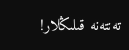تەنتەنە قىلىڭلار!